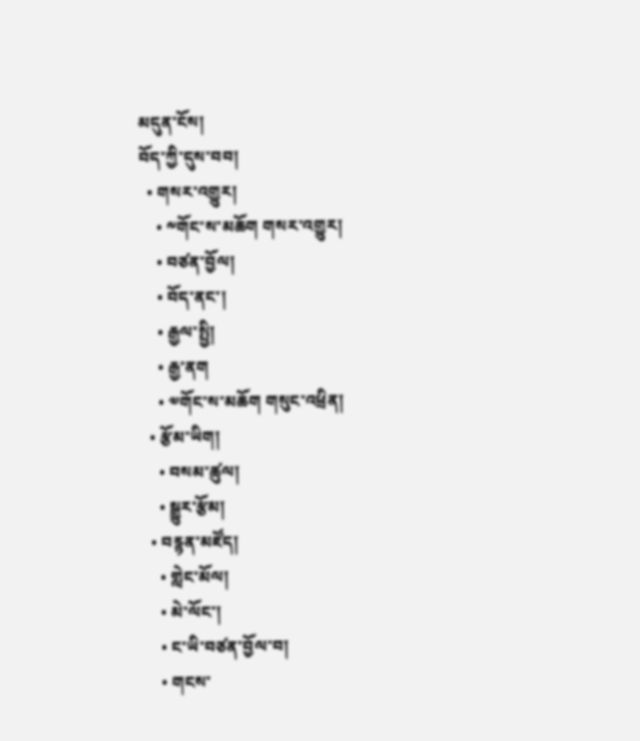མདུན་ངོས།
བོད་ཀྱི་དུས་བབ།
  • གསར་འགྱུར།
    • ༸གོང་ས་མཆོག གསར་འགྱུར།
    • བཙན་བྱོལ།
    • བོད་ནང་།
    • རྒྱལ་སྤྱི།
    • རྒྱ་ནག
    • ༧གོང་ས་མཆོག གསུང་འཕྲིན།
  • རྩོམ་ཡིག།
    • བསམ་ཚུལ།
    • སྒྱུར་རྩོམ།
  • བརྙན་མཛོད།
    • གླེང་མོལ།
    • མེ་ལོང་།
    • ང་ཡི་བཙན་བྱོལ་བ།
    • གངས་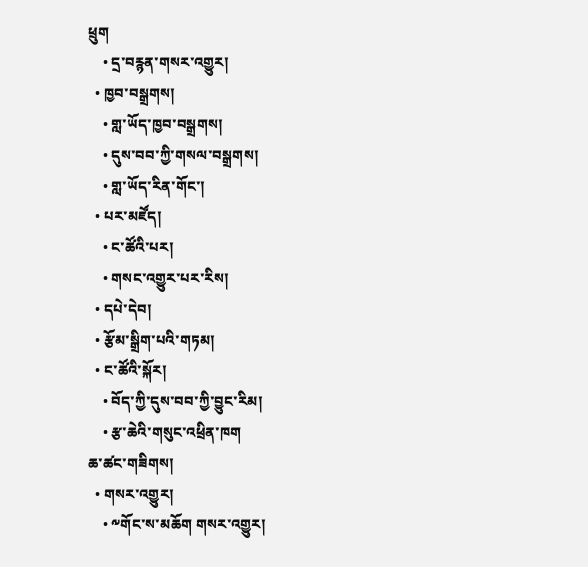ཕྲུག
    • དྲ་བརྙན་གསར་འགྱུར།
  • ཁྱབ་བསྒྲགས།
    • གླ་ཡོད་ཁྱབ་བསྒྲགས།
    • དུས་བབ་ཀྱི་གསལ་བསྒྲགས།
    • གླ་ཡོད་རིན་གོང་།
  • པར་མཛོད།
    • ང་ཚོའི་པར།
    • གསང་འགྱུར་པར་རིས།
  • དཔེ་དེབ།
  • རྩོམ་སྒྲིག་པའི་གཏམ།
  • ང་ཚོའི་སྐོར།
    • བོད་ཀྱི་དུས་བབ་ཀྱི་བྱུང་རིམ།
    • རྩ་ཆེའི་གསུང་འཕྲིན་ཁག
ཆ་ཚང་གཟིགས།
  • གསར་འགྱུར།
    • ༸གོང་ས་མཆོག གསར་འགྱུར།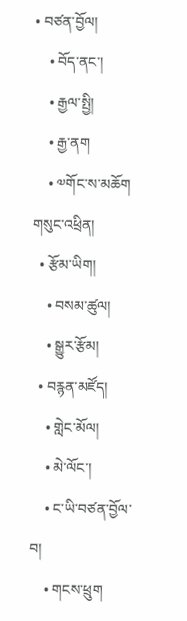• བཙན་བྱོལ།
    • བོད་ནང་།
    • རྒྱལ་སྤྱི།
    • རྒྱ་ནག
    • ༧གོང་ས་མཆོག གསུང་འཕྲིན།
  • རྩོམ་ཡིག།
    • བསམ་ཚུལ།
    • སྒྱུར་རྩོམ།
  • བརྙན་མཛོད།
    • གླེང་མོལ།
    • མེ་ལོང་།
    • ང་ཡི་བཙན་བྱོལ་བ།
    • གངས་ཕྲུག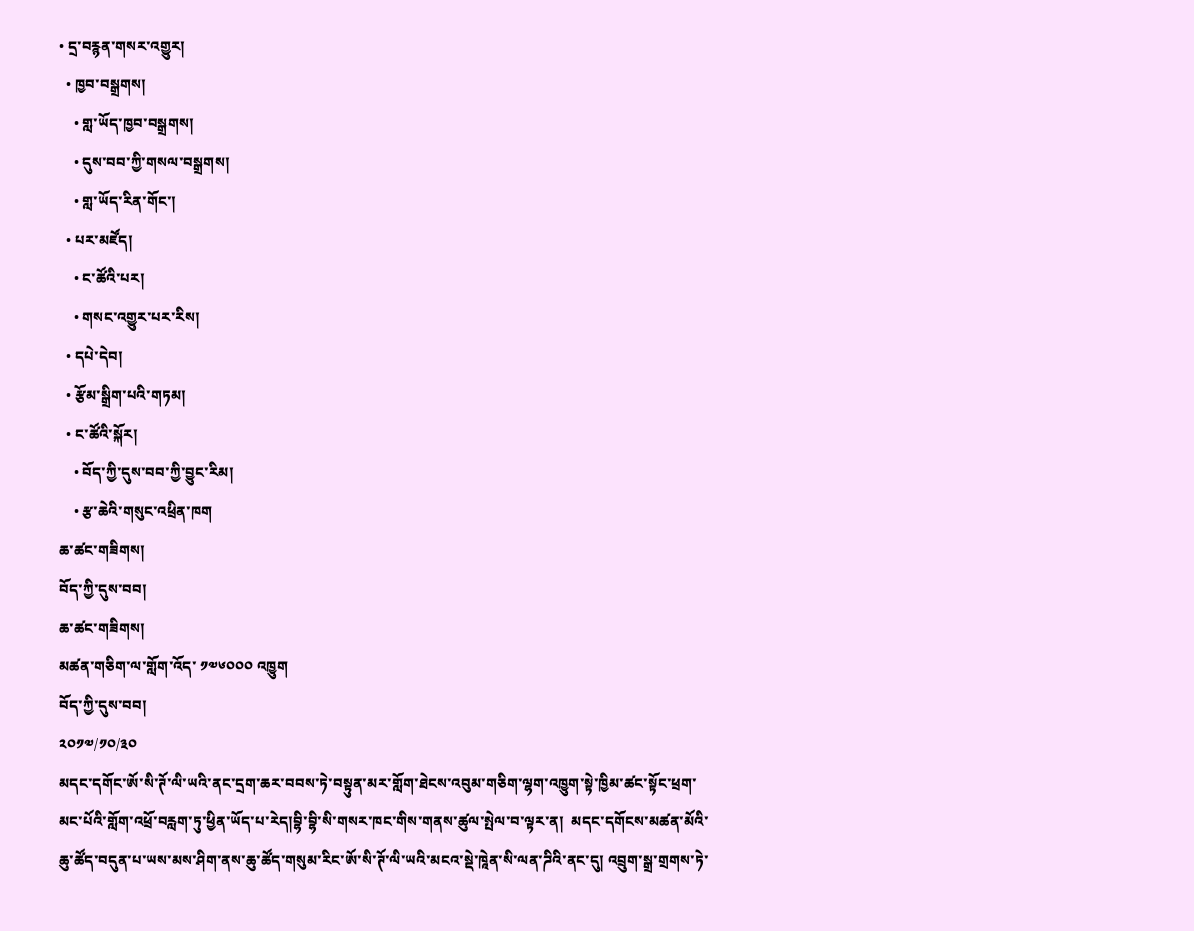• དྲ་བརྙན་གསར་འགྱུར།
  • ཁྱབ་བསྒྲགས།
    • གླ་ཡོད་ཁྱབ་བསྒྲགས།
    • དུས་བབ་ཀྱི་གསལ་བསྒྲགས།
    • གླ་ཡོད་རིན་གོང་།
  • པར་མཛོད།
    • ང་ཚོའི་པར།
    • གསང་འགྱུར་པར་རིས།
  • དཔེ་དེབ།
  • རྩོམ་སྒྲིག་པའི་གཏམ།
  • ང་ཚོའི་སྐོར།
    • བོད་ཀྱི་དུས་བབ་ཀྱི་བྱུང་རིམ།
    • རྩ་ཆེའི་གསུང་འཕྲིན་ཁག
ཆ་ཚང་གཟིགས།
བོད་ཀྱི་དུས་བབ།
ཆ་ཚང་གཟིགས།
མཚན་གཅིག་ལ་གློག་འོད་ ༡༧༦༠༠༠ འཁྱུག
བོད་ཀྱི་དུས་བབ།
༢༠༡༧/༡༠/༣༠
མདང་དགོང་ཨོ་སི་ཊོ་ལི་ཡའི་ནང་དྲག་ཆར་བབས་ཏེ་བསྟུན་མར་གློག་ཐེངས་འབུམ་གཅིག་ལྷག་འཁྱུག་སྟེ་ཁྱིམ་ཚང་སྟོང་ཕྲག་མང་པོའི་གློག་འཕྲོ་བརླག་ཏུ་ཕྱིན་ཡོད་པ་རེད།བྷི་བྷི་སི་གསར་ཁང་གིས་གནས་ཚུལ་སྤེལ་བ་ལྟར་ན།  མདང་དགོངས་མཚན་མོའི་ཆུ་ཚོད་བདུན་པ་ཡས་མས་ཤིག་ནས་ཆུ་ཚོད་གསུམ་རིང་ཨོ་སི་ཊོ་ལི་ཡའི་མངའ་སྡེ་ཁཱེན་སི་ལན་ཌིའི་ནང་དུ། འབྲུག་སྒྲ་གྲགས་ཏེ་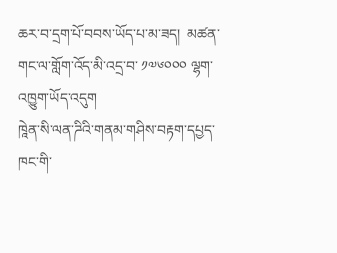ཆར་བ་དྲག་པོ་བབས་ཡོད་པ་མ་ཟད།  མཚན་གང་ལ་གློག་འོད་མི་འདྲ་བ་ ༡༧༦༠༠༠ ལྷག་འཁྱུག་ཡོད་འདུག
ཁཱེན་སི་ལན་ཌིའི་གནམ་གཤིས་བརྟག་དཔྱད་ཁང་གི་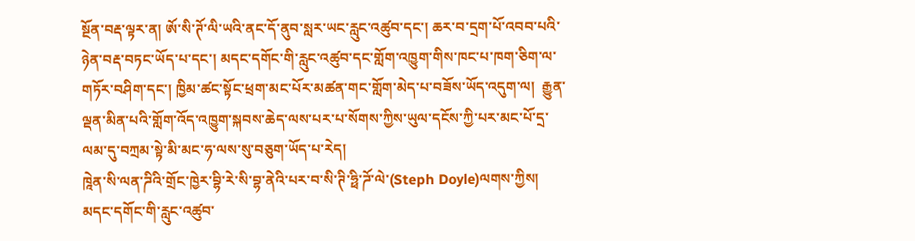སྔོན་བརྡ་ལྟར་ན། ཨོ་སི་ཊོ་ལི་ཡའི་ནང་དོ་ནུབ་སླར་ཡང་རླུང་འཚུབ་དང་། ཆར་བ་དྲག་པོ་འབབ་པའི་ཉེན་བརྡ་བཏང་ཡོད་པ་དང་། མདང་དགོང་གི་རླུང་འཚུབ་དང་གློག་འཁྱུག་གིས་ཁང་པ་ཁག་ཅིག་ལ་གཏོར་བཤིག་དང་། ཁྱིམ་ཚང་སྟོང་ཕྲག་མང་པོར་མཚན་གང་གློག་མེད་པ་བཟོས་ཡོད་འདུག་ལ།  རྒྱུན་ལྡན་མིན་པའི་གློག་འོད་འཁྱུག་སྐབས་ཆེད་ལས་པར་པ་སོགས་ཀྱིས་ཡུལ་དངོས་ཀྱི་པར་མང་པོ་དྲ་ལམ་དུ་བཀྲམ་སྟེ་མི་མང་ཧ་ལས་སུ་བཅུག་ཡོད་པ་རེད།
ཁཱེན་སི་ལན་ཌིའི་གྲོང་ཁྱེར་བྷི་རེ་སི་བྷ་ནེའི་པར་བ་སི་ཊི་ཧྥི་ཌོ་ལེ་(Steph Doyle)ལགས་ཀྱིས། མདང་དགོང་གི་རླུང་འཚུབ་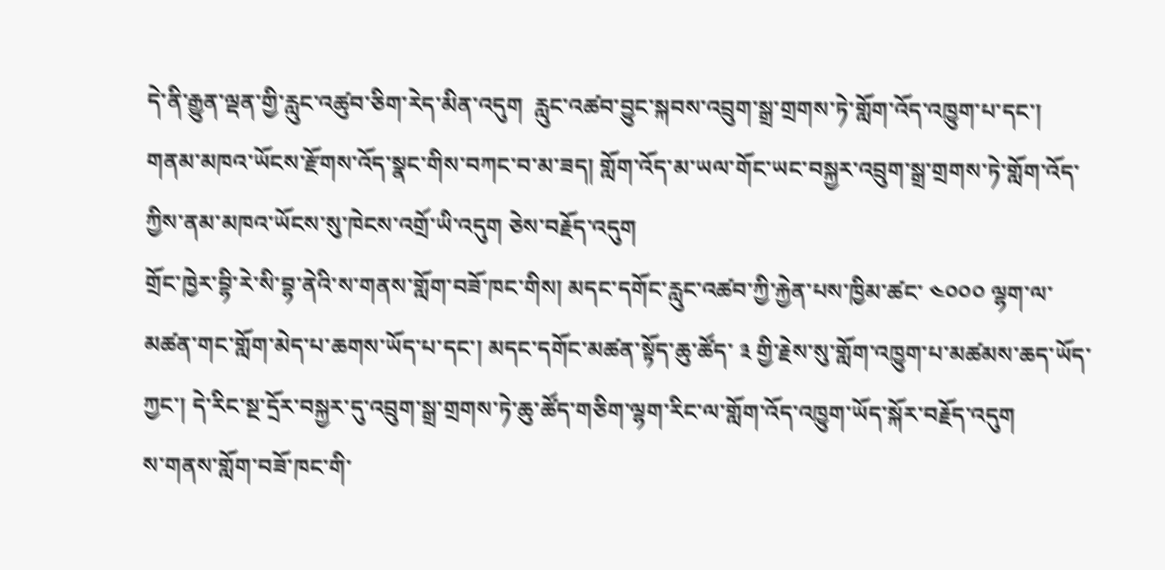དེ་ནི་རྒྱུན་ལྡན་གྱི་རླུང་འཚུབ་ཅིག་རེད་མིན་འདུག  རླུང་འཚབ་བྱུང་སྐབས་འབྲུག་སྒྲ་གྲགས་ཏེ་གློག་འོད་འཁྱུག་པ་དང་། གནམ་མཁའ་ཡོངས་རྫོགས་འོད་སྣང་གིས་བཀང་བ་མ་ཟད། གློག་འོད་མ་ཡལ་གོང་ཡང་བསྐྱར་འབྲུག་སྒྲ་གྲགས་ཏེ་གློག་འོད་ཀྱིས་ནམ་མཁའ་ཡོངས་སུ་ཁེངས་འགྲོ་ཡི་འདུག ཅེས་བརྗོད་འདུག
གྲོང་ཁྱེར་བྷི་རེ་སི་བྷ་ནེའི་ས་གནས་གློག་བཟོ་ཁང་གིས། མདང་དགོང་རླུང་འཚབ་ཀྱི་རྐྱེན་པས་ཁྱིམ་ཚང་ ༤༠༠༠ ལྷག་ལ་མཚན་གང་གློག་མེད་པ་ཆགས་ཡོད་པ་དང་། མདང་དགོང་མཚན་སྟོད་ཆུ་ཚོད་ ༣ གྱི་རྗེས་སུ་གློག་འཁྱུག་པ་མཚམས་ཆད་ཡོད་ཀྱང་། དེ་རིང་སྔ་དྲོར་བསྐྱར་དུ་འབྲུག་སྒྲ་གྲགས་ཏེ་ཆུ་ཚོད་གཅིག་ལྷག་རིང་ལ་གློག་འོད་འཁྱུག་ཡོད་སྐོར་བརྗོད་འདུག
ས་གནས་གློག་བཟོ་ཁང་གི་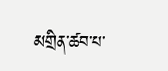མགྲིན་ཚབ་པ་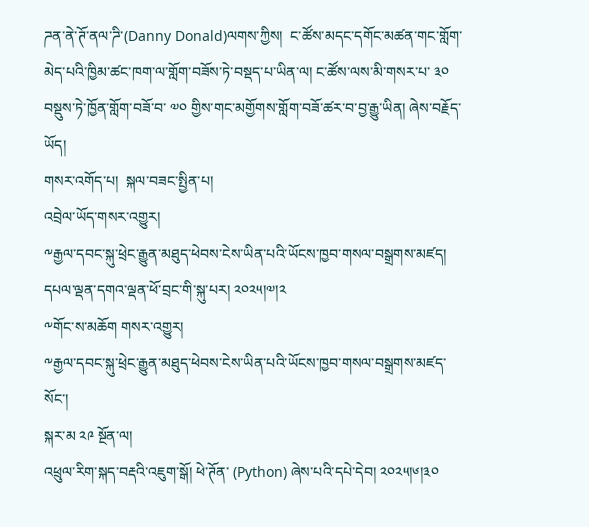ཌན་ནེ་ཊོ་ནལ་ཌི་(Danny Donald)ལགས་ཀྱིས།  ང་ཚོས་མདང་དགོང་མཚན་གང་གློག་མེད་པའི་ཁྱིམ་ཚང་ཁག་ལ་གློག་བཟོས་ཏེ་བསྡད་པ་ཡིན་ལ། ང་ཚོས་ལས་མི་གསར་པ་ ༣༠ བསྡུས་ཏེ་ཁྱོན་གློག་བཟོ་བ་ ༧༠ གྱིས་གང་མགྱོགས་གློག་བཟོ་ཚར་བ་བྱ་རྒྱུ་ཡིན། ཞེས་བརྗོད་ཡོད།
གསར་འགོད་པ།  སྐལ་བཟང་སྤྱིན་པ།
འབྲེལ་ཡོད་གསར་འགྱུར།
༸རྒྱལ་དབང་སྐུ་ཕྲེང་རྒྱུན་མཐུད་ཕེབས་ངེས་ཡིན་པའི་ཡོངས་ཁྱབ་གསལ་བསྒྲགས་མཛད། དཔལ་ལྡན་དགའ་ལྡན་ཕོ་བྲང་གི་སྐུ་པར། ༢༠༢༥།༧།༢
༸གོང་ས་མཆོག གསར་འགྱུར།
༸རྒྱལ་དབང་སྐུ་ཕྲེང་རྒྱུན་མཐུད་ཕེབས་ངེས་ཡིན་པའི་ཡོངས་ཁྱབ་གསལ་བསྒྲགས་མཛད་སོང་།
སྐར་མ ༢༩ སྔོན་ལ།
འཕྲུལ་རིག་སྐད་བརྡའི་འཇུག་སྒོ། ཕེ་ཊོན་ (Python) ཞེས་པའི་དཔེ་དེབ། ༢༠༢༥།༦།༣༠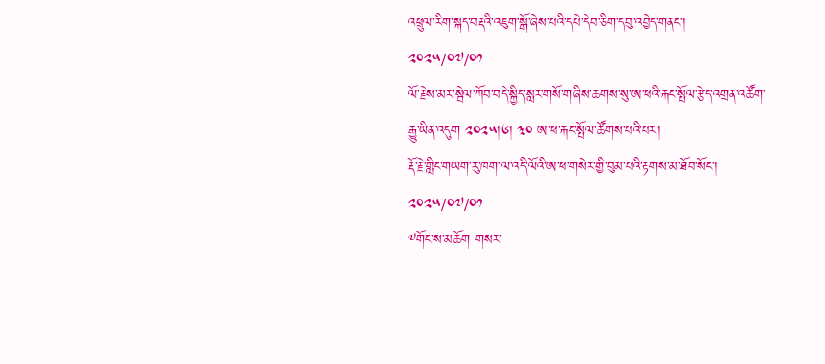འཕྲུལ་རིག་སྐད་བརྡའི་འཇུག་སྒོ་ཞེས་པའི་དཔེ་དེབ་ཅིག་དབུ་འབྱེད་གནང་།
༢༠༢༥/༠༧/༠༡
ལོ་རྗེས་མར་སྦེལ་ཀོབ་བདེ་སྐྱིད་སླར་གསོ་གཞིས་ཆགས་སུ་ཨ་ཕའི་རྐང་སྤོལ་རྩེད་འགྲན་འཚོག་རྒྱུ་ཡིན་འདུག ༢༠༢༥།༦། ༣༠ ཨ་ཕ་རྐང་སྤོལ་ཚོགས་པའི་པར།
རྡོ་རྗེ་གླིང་གཡག་རུ་ཁག་ལ་འདི་ལོའི་ཨ་ཕ་གསེར་གྱི་བུམ་པའི་རྟགས་མ་ཐོབ་སོང་།
༢༠༢༥/༠༧/༠༡
༸གོང་ས་མཆོག གསར་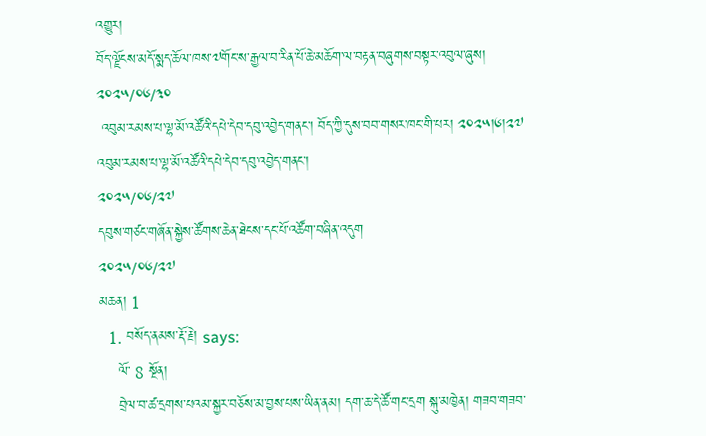འགྱུར།
བོད་ལྗོངས་མདོ་སྨད་ཆོལ་ཁས་༧གོང་ས་རྒྱལ་བ་རིན་པོ་ཆེ་མཆོག་ལ་བརྟན་བཞུགས་བསྟར་འབུལ་ཞུས།
༢༠༢༥/༠༦/༣༠
 འབུམ་རམས་པ་ལྷ་མོ་འཚོའི་དཔེ་དེབ་དབུ་འབྱེད་གནང་། བོད་ཀྱི་དུས་བབ་གསར་ཁང་གི་པར། ༢༠༢༥།༦།༢༧
འབུམ་རམས་པ་ལྷ་མོ་འཚོའི་དཔེ་དེབ་དབུ་འབྱེད་གནང་།
༢༠༢༥/༠༦/༢༧
དབུས་གཙང་གཞོན་སྐྱེས་ཚོགས་ཆེན་ཐེངས་དང་པོ་འཚོག་བཞིན་འདུག
༢༠༢༥/༠༦/༢༧
མཆན། 1
  1. བསོད་ནམས་རྡོ་རྗེ། says:
    ལོ་ 8 སྔོན།
    བྲེལ་བ་ཚ་དྲགས་པའམ་སྐྱར་བཅོས་མ་བྱས་པས་ཡིན་ནམ། དག་ཆ་དེ་ཚོ་གང་དྲག སྐུ་མཁྱེན། གཟབ་གཟབ་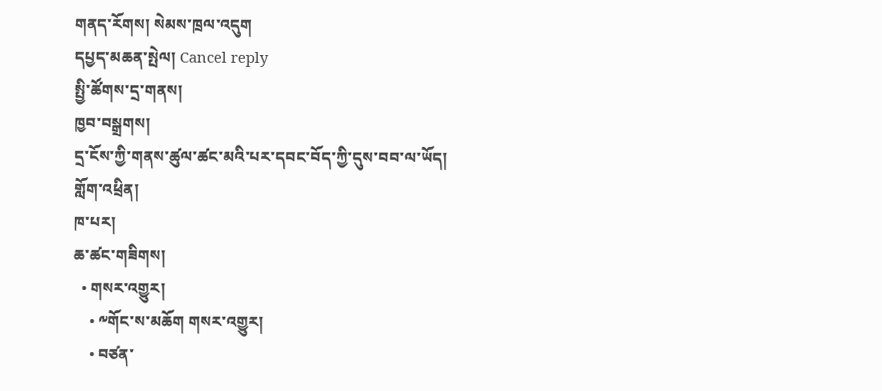གནད་རོགས། སེམས་ཁྲལ་འདུག
དཔྱད་མཆན་སྤེལ། Cancel reply
སྤྱི་ཚོགས་དྲ་གནས།
ཁྱབ་བསྒྲགས།
དྲ་ངོས་ཀྱི་གནས་ཚུལ་ཚང་མའི་པར་དབང་བོད་ཀྱི་དུས་བབ་ལ་ཡོད།
གློག་འཕྲིན།
ཁ་པར།
ཆ་ཚང་གཟིགས།
  • གསར་འགྱུར།
    • ༸གོང་ས་མཆོག གསར་འགྱུར།
    • བཙན་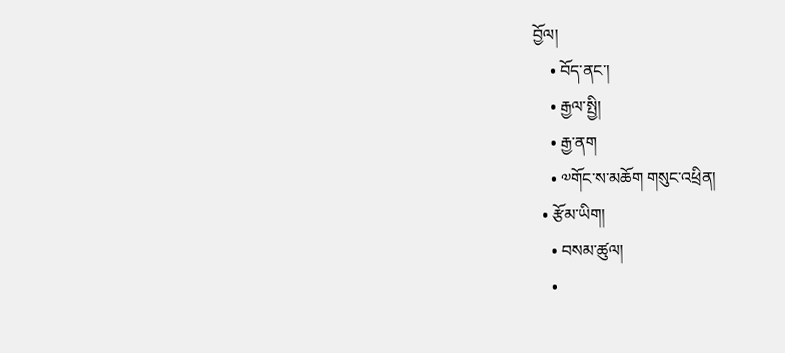བྱོལ།
    • བོད་ནང་།
    • རྒྱལ་སྤྱི།
    • རྒྱ་ནག
    • ༧གོང་ས་མཆོག གསུང་འཕྲིན།
  • རྩོམ་ཡིག།
    • བསམ་ཚུལ།
    •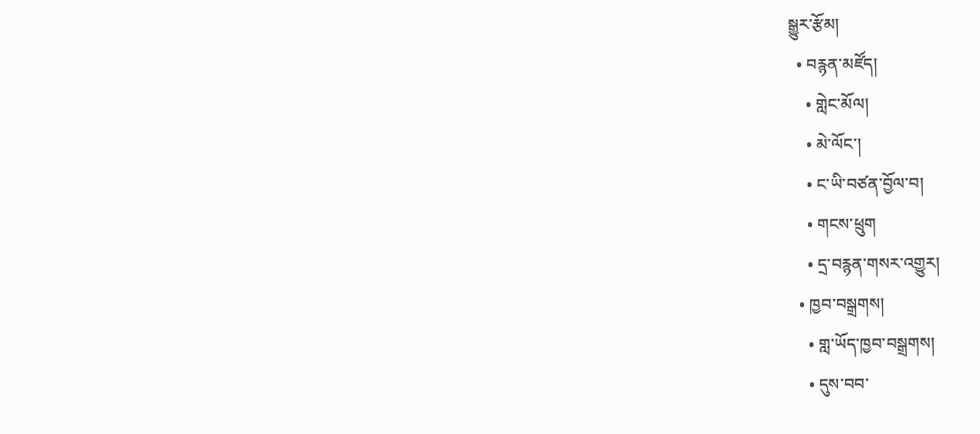སྒྱུར་རྩོམ།
  • བརྙན་མཛོད།
    • གླེང་མོལ།
    • མེ་ལོང་།
    • ང་ཡི་བཙན་བྱོལ་བ།
    • གངས་ཕྲུག
    • དྲ་བརྙན་གསར་འགྱུར།
  • ཁྱབ་བསྒྲགས།
    • གླ་ཡོད་ཁྱབ་བསྒྲགས།
    • དུས་བབ་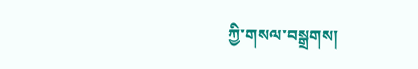ཀྱི་གསལ་བསྒྲགས།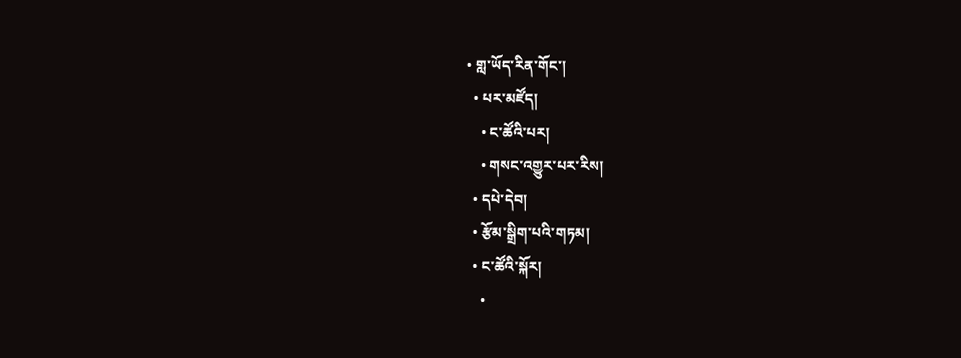• གླ་ཡོད་རིན་གོང་།
  • པར་མཛོད།
    • ང་ཚོའི་པར།
    • གསང་འགྱུར་པར་རིས།
  • དཔེ་དེབ།
  • རྩོམ་སྒྲིག་པའི་གཏམ།
  • ང་ཚོའི་སྐོར།
    •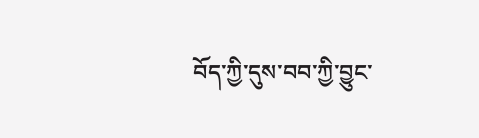བོད་ཀྱི་དུས་བབ་ཀྱི་བྱུང་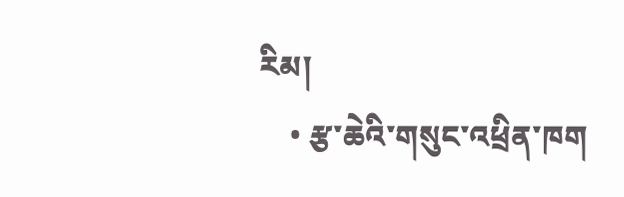རིམ།
    • རྩ་ཆེའི་གསུང་འཕྲིན་ཁག